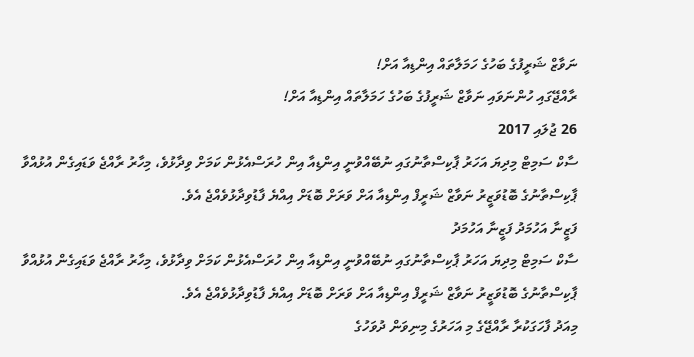ނަވާޒް ޝަރީފުގެ ބަހުގެ ހަމަލާތައް އިންޑިއާ އަށް!
ރާއްޖޭގައި ހުންނަވައި ނަވާޒް ޝަރީފުގެ ބަހުގެ ހަމަލާތައް އިންޑިއާ އަށް!
26 ޖުލައި 2017
ސާކް ސަމިޓް މިދިޔަ އަހަރު ޕާކިސްތާނުގައި ނުބޭއްވުނީ އިންޑިއާ އިން ހުރަސްއެޅުން ކަމަށް ވިދާޅުވެ، މިހާރު ރާއްޖެ ވަޑައިގެން އުޅުއްވާ ޕާކިސްތާނުގެ ބޮޑުވަޒީރު ނަވާޒް ޝަރީފް އިންޑިއާ އަށް ވަރަށް ބޮޑަށް އިއްޔެ ފާޑުވިދާޅުވެއްޖެ އެވެ.
ފަޒީނާ އަހުމަދު ފަޒީނާ އަހުމަދު
ސާކް ސަމިޓް މިދިޔަ އަހަރު ޕާކިސްތާނުގައި ނުބޭއްވުނީ އިންޑިއާ އިން ހުރަސްއެޅުން ކަމަށް ވިދާޅުވެ، މިހާރު ރާއްޖެ ވަޑައިގެން އުޅުއްވާ ޕާކިސްތާނުގެ ބޮޑުވަޒީރު ނަވާޒް ޝަރީފް އިންޑިއާ އަށް ވަރަށް ބޮޑަށް އިއްޔެ ފާޑުވިދާޅުވެއްޖެ އެވެ.
މިއަދު ފާހަގަކުރާ ރާއްޖޭގެ މި އަހަރުގެ މިނިވަން ދުވަހުގެ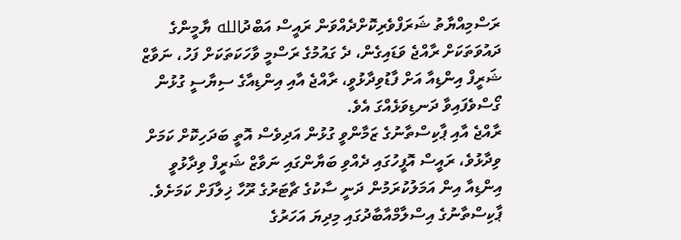ރަސްމިއްޔާތު ޝަރަފްވެރިކޮށްދެއްވަން ރައީސް އަބްދުالله ޔާމީންގެ ދައުވަތަކަށް ރާއްޖެ ވަޑައިގެން، ދެ ގައުމުގެ ރަސްމީ ވާހަކަތަކަށް ފަހު، ނަވާޒް ޝަރީފް އިންޑިއާ އަށް ފާޑުވިދާޅުވީ، ރާއްޖެ އާއި އިންޑިއާގެ ސިޔާސީ ގުޅުން ގޯސްވެފައިވާ ދަނޑިވަޅެއްގަ އެވެ.
ރާއްޖެ އާއި ޕާކިސްތާނުގެ ޒަމާންވީ ގުޅުން އަދިވެސް އޮތީ ބަދަހިކޮށް ކަމަށް ވިދާޅުވެ، ރައީސް އޮފީހުގައި ދެއްވި ބަޔާންގައި ނަވާޒް ޝަރީފް ވިދާޅުވީ އިންޑިއާ އިން އަމަލުކުރަމުން ދަނީ ސާކުގެ ޗާޓަރުގެ ރޫހާ ޚިލާފަށް ކަމަށެވެ. ޕާކިސްތާނުގެ އިސްލާމްއާބާދުގައި މިދިޔަ އަހަރުގެ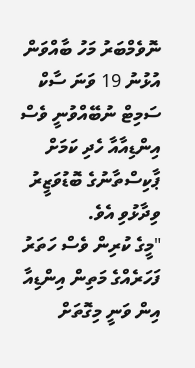ނޮވެމްބަރު މަހު ބާއްވަން އުޅުނު 19 ވަނަ ސާކް ސަމިޓް ނުބޭއްވުނީ ވެސް އިންޑިއާއާ ހެދި ކަމަށް ޕާކިސްތާނުގެ ބޮޑުވަޒީރު ވިދާޅުވި އެވެ.
"މީގެ ކުރިން ވެސް ހަތަރު ފަހަރެއްގެ މަތިން އިންޑިއާ އިން ވަނީ މިގޮތަށް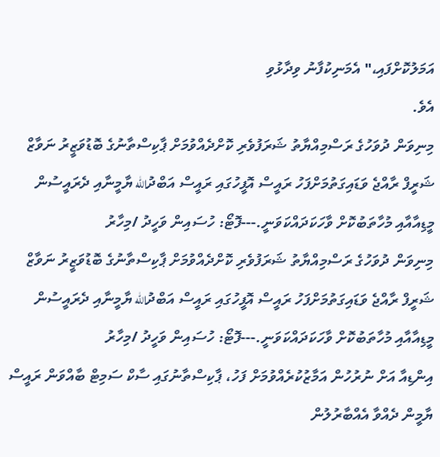އަމަލުކޮށްފައި،" އެމަނިކުފާނު ވިދާޅުވި
އެވެ.
މިނިވަން ދުވަހުގެ ރަސްމިއްޔާތު ޝަރަފުވެރި ކޮށްދެއްވުމަށް ޕާކިސްތާނުގެ ބޮޑުވަޒީރު ނަވާޒް ޝަރީފް ރާއްޖެ ވަޑައިގަތުމަށްފަހު ރައީސް އޮފީހުގައި ރައީސް އަބްދުالله ޔާމީނާއި ދެރައީސުން މީޑިއާއާއި މުހާތަބުކޮށް ވާހަކަދައްކަވަނީ.---ފޮޓޯ: ހުސައިން ވަހީދު /މިހާރު
މިނިވަން ދުވަހުގެ ރަސްމިއްޔާތު ޝަރަފުވެރި ކޮށްދެއްވުމަށް ޕާކިސްތާނުގެ ބޮޑުވަޒީރު ނަވާޒް ޝަރީފް ރާއްޖެ ވަޑައިގަތުމަށްފަހު ރައީސް އޮފީހުގައި ރައީސް އަބްދުالله ޔާމީނާއި ދެރައީސުން މީޑިއާއާއި މުހާތަބުކޮށް ވާހަކަދައްކަވަނީ.---ފޮޓޯ: ހުސައިން ވަހީދު /މިހާރު
އިންޑިއާ އަށް ނުރުހުން އަމާޒުކުރެއްވުމަށް ފަހު، ޕާކިސްތާނުގައި ސާކް ސަމިޓް ބާއްވަން ރައީސް ޔާމީން ދެއްވާ އެއްބާރުލުން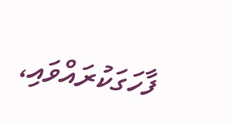ފާހަގަކުރައްވައި،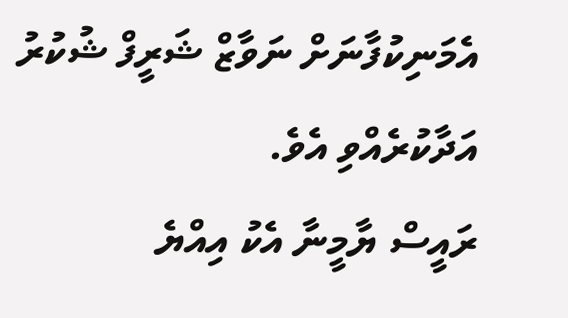އެމަނިކުފާނަށް ނަވާޒް ޝަރީފް ޝުކުރު އަދާކުރެއްވި އެވެ.
ރައީސް ޔާމީނާ އެކު އިއްޔެ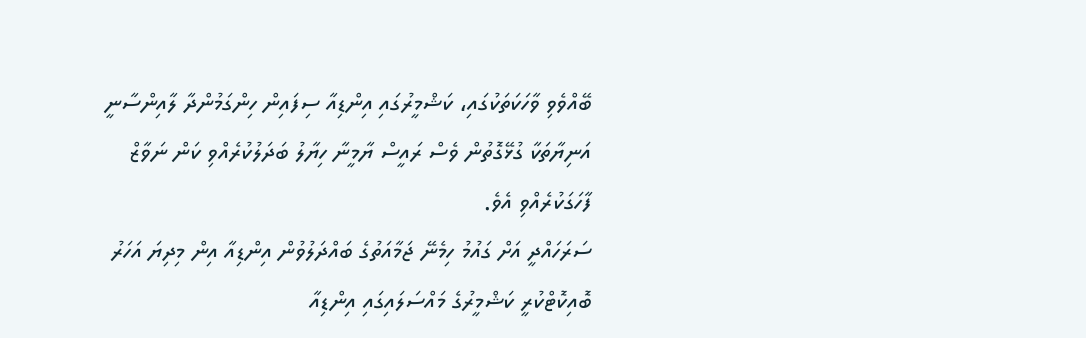ބޭއްވެވި ވާހަކަތަކުގައި، ކަޝްމީރުގައި އިންޑިއާ ސިފައިން ހިންގަމުންދާ ލާއިންސާނީ އަނިޔާތަކާ ގުޅޭގޮތުން ވެސް ރައީސް ޔާމީނާ ހިޔާލު ބަދަލުކުރެއްވި ކަން ނަވާޒް ފާހަގަކުރެއްވި އެވެ.
ސަރަހައްދީ އަށް ގައުމު ހިމެނޭ ޖަމާއަތުގެ ބައްދަލުވުން އިންޑިއާ އިން މިދިޔަ އަހަރު ބޮއިކޮޓްކުރީ ކަޝްމީރުގެ މައްސަލައިގައި އިންޑިއާ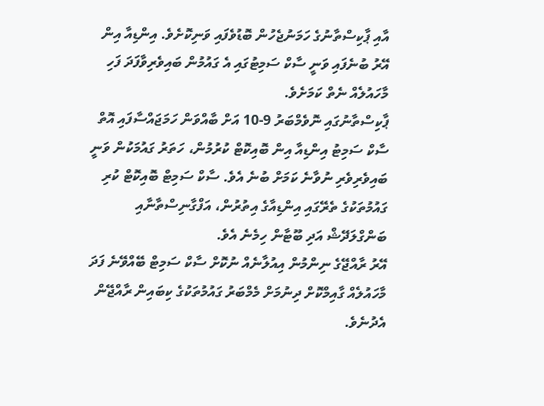އާއި ޕާކިސްތާނުގެ ހަމަނުޖެހުން ބޮޑުވެފައި ވަނިކޮށެވެ. އިންޑިއާ އިން އޭރު ބުނެފައި ވަނީ ސާކް ސަމިޓުގައި އެ ގައުމުން ބައިވެރިވާފަދަ ފަހި މާހައުލެއް ނެތް ކަމަށެވެ.
ޕާކިސްތާނުގައި ނޮވެމްބަރު 9-10 އަށް ބާއްވަން ހަމަޖައްސާފައި އޮތް ސާކް ސަމިޓު އިންޑިއާ އިން ބޮއިކޮޓް ކުރުމުން، ހަތަރު ގައުމަކުން ވަނީ ބައިވެރިވެރި ނުވާނެ ކަމަށް ބުނެ އެވެ. ސާކް ސަމިޓް ބޮއިކޮޓް ކުރި ގައުމުތަކުގެ ތެރޭގައި އިންޑިއާގެ އިތުރުން، އަފްގާނިސްތާނާއި ބަންގްލަދޭޝް އަދި ބޫޓާން ހިމެނެ އެވެ.
އޭރު ރާއްޖޭގެ ނިންމުން އިއުލާނެއް ނުކޮށް ސާކް ސަމިޓް ބޭއްވޭނެ ފަދަ މާހައުލެއް ގާއިމްކޮށް ދިނުމަށް މެމްބަރު ގައުމުތަކުގެ ކިބައިން ރާއްޖޭން އެދުނެވެ.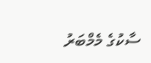ސާކުގެ މެމްބަރު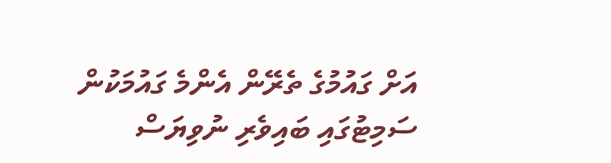އަށް ގައުމުގެ ތެރޭން އެންމެ ގައުމަކުން ސަމިޓުގައި ބައިވެރި ނުވިޔަސް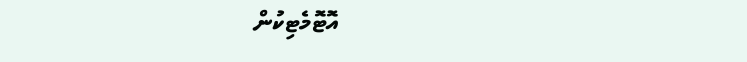އޮޓޮމެޓިކުން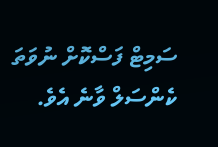ސަމިޓް ފަސްކޮށް ނުވަތަ ކެންސަލް ވާނެ އެވެ.